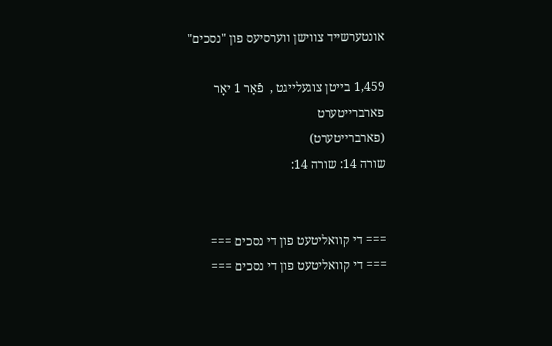אונטערשייד צווישן ווערסיעס פון "נסכים"

1,459 בייטן צוגעלייגט ,  פֿאַר 1 יאָר
פארברייטערט
(פארברייטערט)
שורה 14: שורה 14:


=== די קוואליטעט פון די נסכים ===
=== די קוואליטעט פון די נסכים ===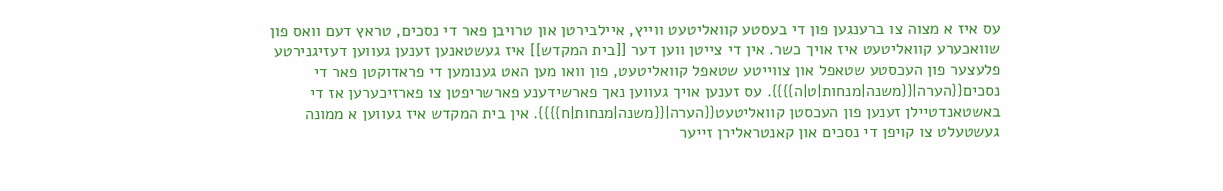עס איז א מצוה צו ברענגען פון די בעסטע קוואליטעט ווייץ, איילבירטן און טרויבן פאר די נסכים, טראץ דעם וואס פון שוואכערע קוואליטעט איז אויך כשר. אין די צייטן ווען דער [[בית המקדש]] איז געשטאנען זענען געווען דעזיגנירטע פלעצער פון העכסטע שטאפל און צווייטע שטאפל קוואליטעט, פון וואו מען האט גענומען די פראדוקטן פאר די נסכים{{הערה|{{משנה|מנחות|ט|ה}}}}. עס זענען אויך געווען נאך פארשידענע פארשריפטן צו פארזיכערען אז די באשטאנדטיילן זענען פון העכסטן קוואליטעט{{הערה|{{משנה|מנחות|ח}}}}. אין בית המקדש איז געווען א ממונה געשטעלט צו קויפן די נסכים און קאנטראלירן זייער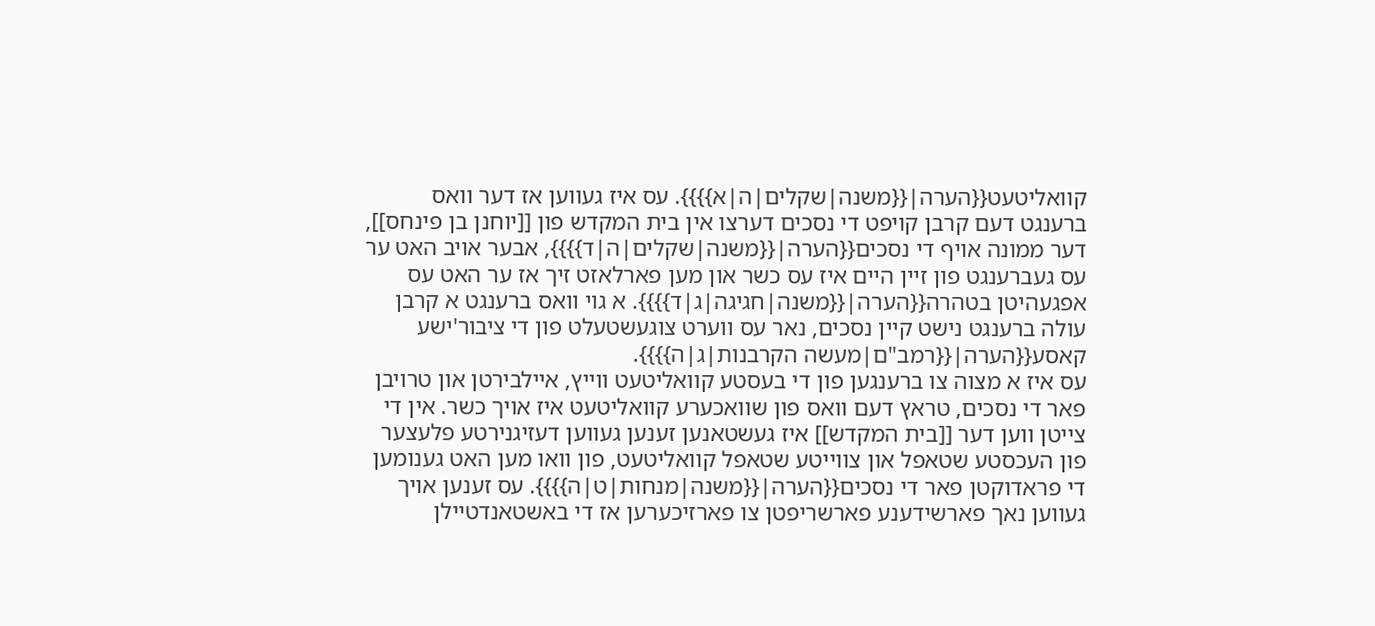קוואליטעט{{הערה|{{משנה|שקלים|ה|א}}}}. עס איז געווען אז דער וואס ברענגט דעם קרבן קויפט די נסכים דערצו אין בית המקדש פון [[יוחנן בן פינחס]], דער ממונה אויף די נסכים{{הערה|{{משנה|שקלים|ה|ד}}}}, אבער אויב האט ער עס געברענגט פון זיין היים איז עס כשר און מען פארלאזט זיך אז ער האט עס אפגעהיטן בטהרה{{הערה|{{משנה|חגיגה|ג|ד}}}}. א גוי וואס ברענגט א קרבן עולה ברענגט נישט קיין נסכים, נאר עס ווערט צוגעשטעלט פון די ציבור'ישע קאסע{{הערה|{{רמב"ם|מעשה הקרבנות|ג|ה}}}}.
עס איז א מצוה צו ברענגען פון די בעסטע קוואליטעט ווייץ, איילבירטן און טרויבן פאר די נסכים, טראץ דעם וואס פון שוואכערע קוואליטעט איז אויך כשר. אין די צייטן ווען דער [[בית המקדש]] איז געשטאנען זענען געווען דעזיגנירטע פלעצער פון העכסטע שטאפל און צווייטע שטאפל קוואליטעט, פון וואו מען האט גענומען די פראדוקטן פאר די נסכים{{הערה|{{משנה|מנחות|ט|ה}}}}. עס זענען אויך געווען נאך פארשידענע פארשריפטן צו פארזיכערען אז די באשטאנדטיילן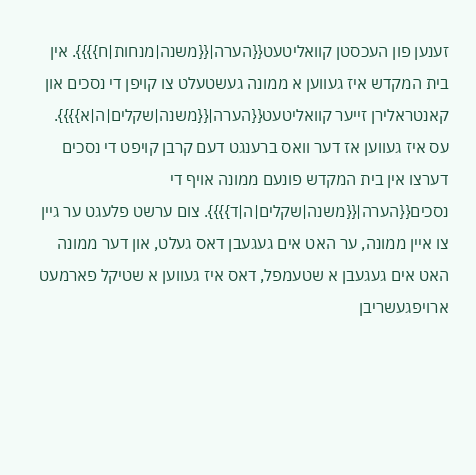זענען פון העכסטן קוואליטעט{{הערה|{{משנה|מנחות|ח}}}}. אין בית המקדש איז געווען א ממונה געשטעלט צו קויפן די נסכים און קאנטראלירן זייער קוואליטעט{{הערה|{{משנה|שקלים|ה|א}}}}. עס איז געווען אז דער וואס ברענגט דעם קרבן קויפט די נסכים דערצו אין בית המקדש פונעם ממונה אויף די נסכים{{הערה|{{משנה|שקלים|ה|ד}}}}. צום ערשט פלעגט ער גיין צו איין ממונה, ער האט אים געגעבן דאס געלט, און דער ממונה האט אים געגעבן א שטעמפל, דאס איז געווען א שטיקל פארמעט ארויפגעשריבן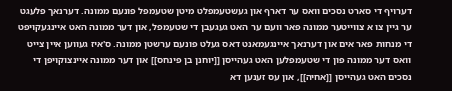דערויף די סארט נסכים וואס ער דארף און געשטעמפלט מיטן שטעמפל פונעם ממונה. דערנאך פלעגט ער גיין צו א צווייטער ממונה פאר וועם ער האט געגעבן די שטעמפל, און דער ממונה האט איינגעקויפט די מנחות פאר אים און דערנאך איינגעמאנט דאס געלט פונעם ערשטן ממונה. ס'איז געווען איין צייט וואס דער ממונה פון די שטעמפלען האט געהייסן [[יוחנן בן פינחס]] און דער ממונה איינצוקויפן די נסכים האט געהייסן [[אחיה]], און עס זענען דא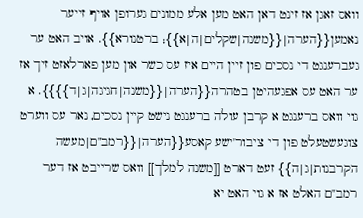וואס זאגן אז זינט דאן האט מען אלע ממונים גערופן אויף זייער נאמען{{הערה|{{משנה|שקלים|ה|א}}; ברטנורא}}. אויב האט ער געברענגט די נסכים פון זיין היים איז עס כשר און מען פארלאזט זיך אז ער האט עס אפגעהיטן בטהרה{{הערה|{{משנה|חגיגה|ג|ד}}}}. א גוי וואס ברענגט א קרבן עולה ברענגט נישט קיין נסכים, נאר עס ווערט צוגעשטעלט פון די ציבור'ישע קאסע{{הערה|{{רמב"ם|מעשה הקרבנות|ג|ה}} זעט דארט [[משנה למלך]] וואס שרייבט אז דער רמב"ם האלט אז א גוי האט יא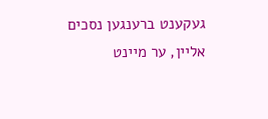געקענט ברענגען נסכים אליין, ער מיינט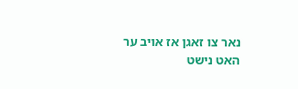נאר צו זאגן אז אויב ער האט נישט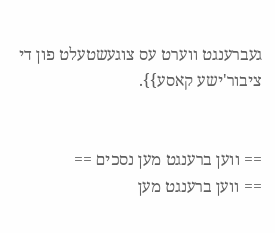געברענגט ווערט עס צוגעשטעלט פון די ציבור'ישע קאסע}}.


== ווען ברענגט מען נסכים ==
== ווען ברענגט מען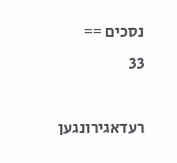נסכים ==
33

רעדאגירונגען